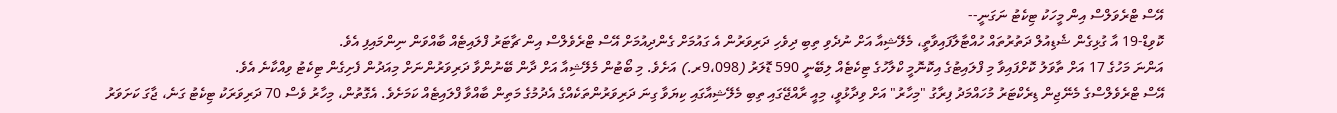އޭސް ޓްރެވަލްސް އިން މީހަކު ޓިކެޓު ނަގަނީ--
ކޮވިޑް-19 އާ ގުޅިގެން ޝެޑިއުލް ދަތުރުތައް ހުއްޓާލާފައިވާތީ، މެލޭޝިއާ އަށް ނުދެވި ތިބި ދިވެހި ދަރިވަރުން އެ ގައުމަށް ގެންދިއުމަށް އޭސް ޓްރެވެލްސް އިން ޗާޓަރު ފްލައިޓެއް ބާއްވަން ނިންމައިފި އެވެ.
އަންނަ މަހުގެ 17 އަށް ތާވަލު ކޮށްފައިވާ މި ފްލައިޓުގެ އިކޮނޮމީ ކްލާހުގެ ޓިކެޓެއް ލިބޭނީ 590 ޑޮލަރު (9،098ރ.) އަށެވެ. މި ބޯޓުން މެލޭޝިއާ އަށް ދާން ބޭނުންވާ ދަރިވަރުންނަށް މިއަދުން ފެށިގެން ޓިކެޓު ވިއްކާނެ އެވެ.
އޭސް ޓްރެވެލްސްގެ މެނޭޖިން ޑިރެކްޓަރު މުހައްމަދު ފިރާގު "މިހާރު" އަށް ވިދާޅުވީ، މިއީ ރާއްޖޭގައި ތިބި މެލޭޝިއާގައި ކިޔަވާ ގިނަ ދަރިވަރުންތަކެއްގެ އެދުމުގެ މަތިން ބާއްވާ ފްލައިޓެއް ކަމަށެވެ. އެގޮތުން، މިހާރު ވެސް 70 ދަރިވަރަކު ޓިކެޓު ގަނެ، ޖާގަ ކަށަވަރު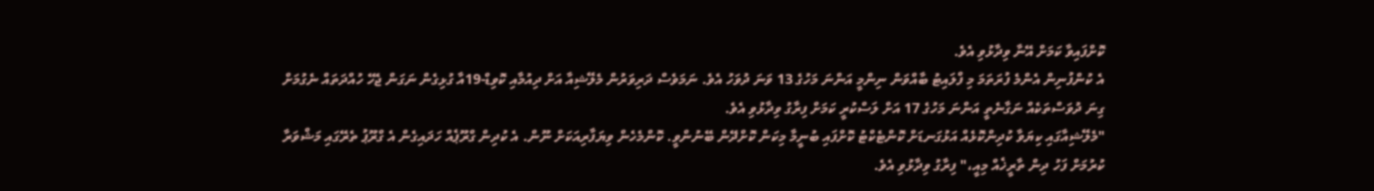ކޮށްފައިވާ ކަމަށް އޭނާ ވިދާޅުވި އެވެ.
އެ ކުންފުނިން އެންމެ ފުރަތަމަ މި ފްލައިޓު ބާއްވަން ނިންމީ އަންނަ މަހުގެ 13 ވަނަ ދުވަހު އެވެ. ނަމަވެސް ދަރިވަރުން މެލޭޝިއާ އަށް ދިއުމާއި ކޮވިޑް-19އާ ގުޅިގެން ނަގަން ޖެހޭ ހުއްދަތައް ނެގުމަށް ގިނަ ދުވަސްތަކެއް ނަގާނެތީ އަންނަ މަހުގެ 17 އަށް ލަސްކުރީ ކަމަށް ފިރާގު ވިދާޅުވި އެވެ.
"މެލޭޝިއާގައި ކިޔަވާ ކުދިންކޮޅެއް އަޅުގަނޑަށް ކޮންޓެކްޓު ކޮށްފައި ބުނީމާ މިކަން ކޮށްދޭން ބޭނުންވީ. ކޮންމެހެން ވިޔަފާރިއަކަށް ނޫން. އެ ކުދިން ގްރޫޕެއް ހަދައިގެން އެ ގްރޫޕު ތެރޭގައި މަޝްވަރާ ކުރުމަށް ފަހު ދިން ތާރީޚެއް މިއީ،" ފިރާގު ވިދާޅުވި އެވެ.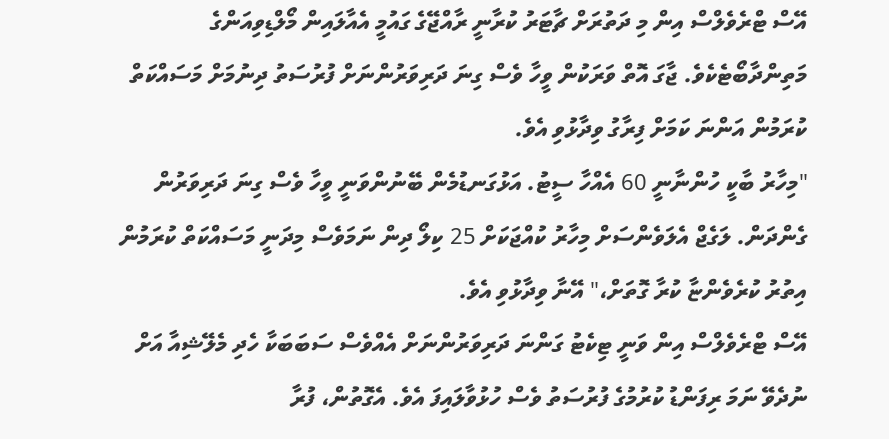އޭސް ޓްރެވެލްސް އިން މި ދަތުރަށް ޗާޓަރު ކުރާނީ ރާއްޖޭގެ ގައުމީ އެއާލައިން މޯލްޑިވިއަންގެ މަތިންދާބޯޓެކެވެ. ޖާގަ އޮތް ވަރަކުން ވީހާ ވެސް ގިނަ ދަރިވަރުންނަށް ފުރުސަތު ދިނުމަށް މަސައްކަތް ކުރަމުން އަންނަ ކަމަށް ފިރާގު ވިދާޅުވި އެވެ.
"މިހާރު ބާކީ ހުންނާނީ 60 އެއްހާ ސީޓު. އަޅުގަނޑުމެން ބޭނުންވަނީ ވީހާ ވެސް ގިނަ ދަރިވަރުން ގެންދަން. ލަގެޖް އެލަވެންސަށް މިހާރު ކުއްޖަކަށް 25 ކިލޯ ދިން ނަމަވެސް މިދަނީ މަސައްކަތް ކުރަމުން އިތުރު ކުރެވެންޏާ ކުރާ ގޮތަށް،" އޭނާ ވިދާޅުވި އެވެ.
އޭސް ޓްރެވެލްސް އިން ވަނީ ޓިކެޓު ގަންނަ ދަރިވަރުންނަށް އެއްވެސް ސަބަބަކާ ހެދި މެލޭޝިއާ އަށް ނުދެވޭ ނަމަ ރިފަންޑު ކުރުމުގެ ފުރުސަތު ވެސް ހުޅުވާލައިފަ އެވެ. އެގޮތުން، ފުރާ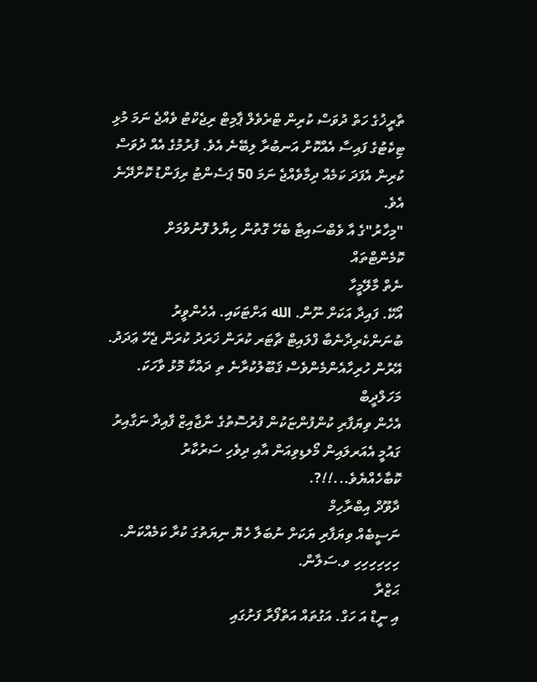ތާރީޚުގެ ހަތް ދުވަސް ކުރިން ޓްރެވެލް ޕާމިޓް ރިޖެކްޓު ވެއްޖެ ނަމަ މުޅި ޓިކެޓުގެ ފައިސާ އެއްކޮށް އަނބުރާ ލިބޭނެ އެވެ. ފުރުމުގެ އެއް ދުވަސް ކުރިން އެފަދަ ކަމެއް ދިމާވެއްޖެ ނަމަ 50 ޕަސެންޓު ރިފަންޑު ކޮށްދޭނެ އެވެ.
"މިހާރު"ގެ އާ ވެބްސައިޓާ ބެހޭ ގޮތުން ހިޔާލު ފޮނުވުމަށް
ކޮމެންޓްތައް
ނެތް މާލޭމީހާ
އޯކޭ. ފައިދާ އަކަށް ނޫން. الله އަށްޓަކައި. އެހެންވީރު ބުނަންކެރިދާނެބާ ފްލައިޓް ޗާޓަރ ކުރަން ޚަރަދު ކުރަން ޖެހޭ ޢަދަދު. އޭރުން ހުރިހާއެންމެންވެސް ޤަބޫލުކުރާނެ ތި ދައްކާ މޮޅު ވާހަކަ.
މަހަލްދީބް
އެހެން ވިޔަފާރި ކުންފުންޏަކުން ފުރުސޮތުގެ ނާޖާއިޒް ފާއިދާ ނަގާއިރު ގައުމީ އެއަރލައިން މޯލޑިވިއަން އާއި ދިވެހި ސަރުކާރު ކޮބާހެއްޔެވެ...!!?.
ދާވޫދް އިބްރާހިމް
ނަސީބެއް ވިޔަފާރި ޔަކަށް ނުބަލާ ހެޔޮ ނިޔަތުގަ ކުރާ ކަމެއްކަން. ހިހިހިހިހިހި ވ.ސަލާން.
ޙަޒްރާ
އި ނީޑް އަ ހަގް. އަގުތައް އަތްފޯރާ ފަށުގައި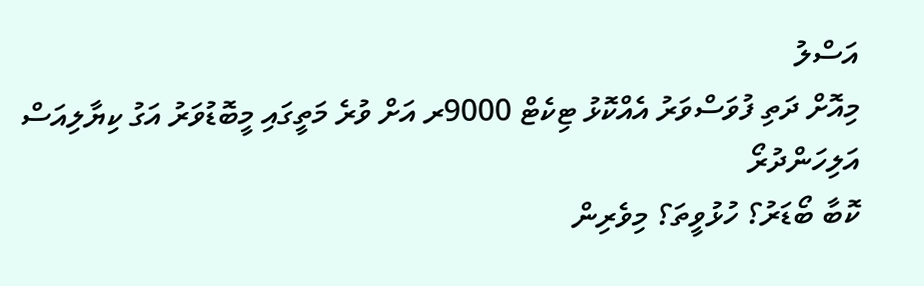އަސްލު
މިއޮށް ދަތި ފުވަސްވަރު އެއްކޮޅު ޓިކެޓް 9000ރ އަށް ވުރެ މަތީގައި މީބޮޑުވަރު އަގު ކިޔާލިއަސް
އަލިހަންދުރޯ
ކޮބާ ބޯޑަރު؟ ހުޅުވީތަ؟ މިވެރިން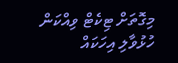މިގޮތަށް ޓިކެޓް ވިއްކަން ހުޅުވާލި އިހަކައް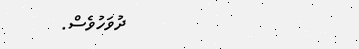ދުވަހުވެސް.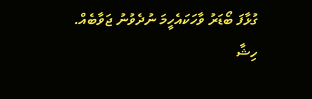ގުޅާފަ ބޯޑަރު ވާހަކައެހީމަ ނުދެވުނު ޖަވާބެއް.
ހިޝާ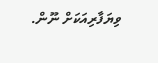ވިޔަފާރިއަކަށް ނޫން.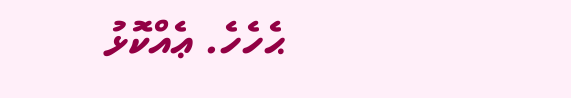ޙެހެހެ. ޢެއްކޮޅު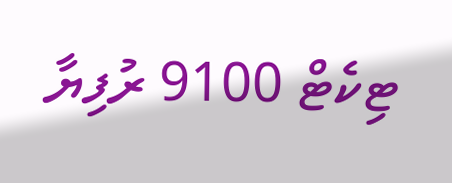ޓިކެޓް 9100 ރުފިޔާ